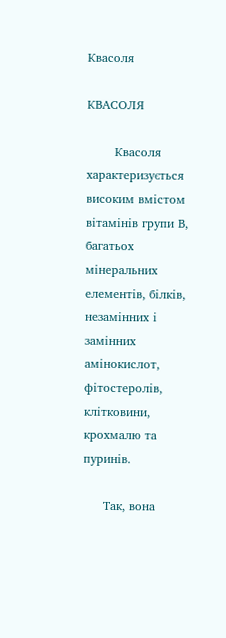Квасоля

КВАСОЛЯ

       Квасоля характеризується високим вмістом вітамінів групи В, багатьох мінеральних елементів, білків, незамінних і замінних амінокислот, фітостеролів, клітковини, крохмалю та пуринів.

     Так, вона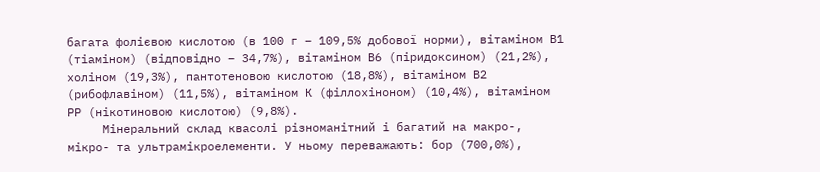багата фолієвою кислотою (в 100 г – 109,5% добової норми), вітаміном В1 (тіаміном) (відповідно – 34,7%), вітаміном В6 (піридоксином) (21,2%), холіном (19,3%), пантотеновою кислотою (18,8%), вітаміном В2 (рибофлавіном) (11,5%), вітаміном К (філлохіноном) (10,4%), вітаміном РР (нікотиновою кислотою) (9,8%).
     Мінеральний склад квасолі різноманітний і багатий на макро-, мікро- та ультрамікроелементи. У ньому переважають: бор (700,0%),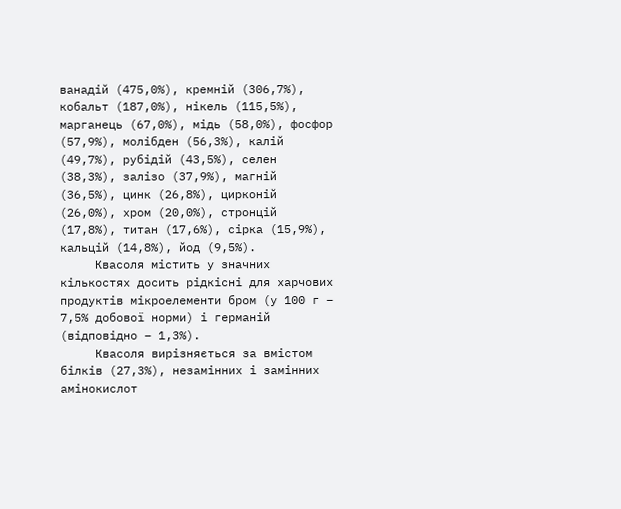ванадій (475,0%), кремній (306,7%), кобальт (187,0%), нікель (115,5%), марганець (67,0%), мідь (58,0%), фосфор (57,9%), молібден (56,3%), калій (49,7%), рубідій (43,5%), селен (38,3%), залізо (37,9%), магній (36,5%), цинк (26,8%), цирконій (26,0%), хром (20,0%), стронцій (17,8%), титан (17,6%), сірка (15,9%), кальцій (14,8%), йод (9,5%).
     Квасоля містить у значних кількостях досить рідкісні для харчових продуктів мікроелементи бром (у 100 г – 7,5% добової норми) і германій (відповідно – 1,3%).
     Квасоля вирізняється за вмістом білків (27,3%), незамінних і замінних амінокислот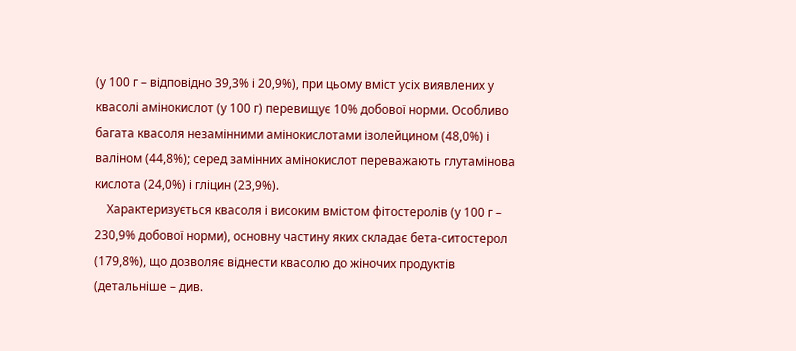(у 100 г – відповідно 39,3% і 20,9%), при цьому вміст усіх виявлених у квасолі амінокислот (у 100 г) перевищує 10% добової норми. Особливо багата квасоля незамінними амінокислотами ізолейцином (48,0%) і валіном (44,8%); серед замінних амінокислот переважають глутамінова кислота (24,0%) і гліцин (23,9%).
    Характеризується квасоля і високим вмістом фітостеролів (у 100 г – 230,9% добової норми), основну частину яких складає бета-ситостерол (179,8%), що дозволяє віднести квасолю до жіночих продуктів (детальніше – див.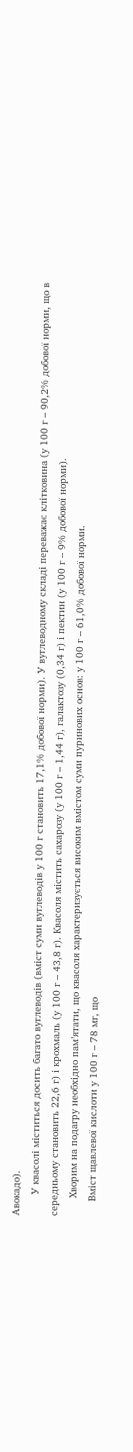Авокадо).
       У квасолі міститься досить багато вуглеводів (вміст суми вуглеводів у 100 г становить 17,1% добової норми). У вуглеводному складі переважає клітковина (у 100 г – 90,2% добової норми, що в середньому становить 22,6 г) і крохмаль (у 100 г – 43,8 г). Квасоля містить сахарозу (у 100 г – 1,44 г), галактозу (0,34 г) і пектин (у 100 г – 9% добової норми).
      Хворим на подагру необхідно пам’ятати, що квасоля характеризується високим вмістом суми пуринових основ: у 100 г – 61,0% добової норми.
     Вміст щавлевої кислоти у 100 г – 78 мг, що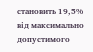становить 19,5% від максимально допустимого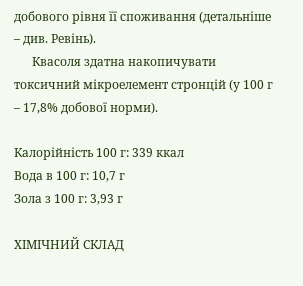добового рівня її споживання (детальніше – див. Ревінь).
      Квасоля здатна накопичувати токсичний мікроелемент стронцій (у 100 г – 17,8% добової норми).

Калорійність 100 г: 339 ккал
Вода в 100 г: 10,7 г
Зола з 100 г: 3,93 г

ХІМІЧНИЙ СКЛАД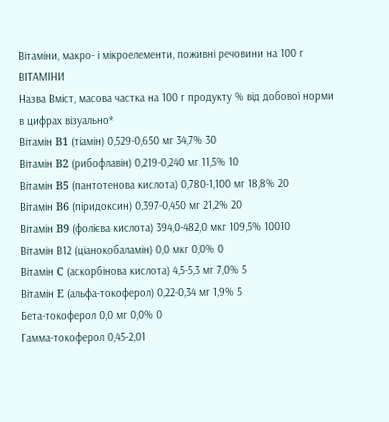Вітаміни, макро- і мікроелементи, поживні речовини на 100 г
ВІТAMІНИ
Назва Вміст, масова частка на 100 г продукту % від добової норми
в цифрах візуально*
Вітамін B1 (тіамін) 0,529-0,650 мг 34,7% 30
Вітамін B2 (рибофлавін) 0,219-0,240 мг 11,5% 10
Вітамін B5 (пантотенова кислота) 0,780-1,100 мг 18,8% 20
Вітамін B6 (піридоксин) 0,397-0,450 мг 21,2% 20
Вітамін B9 (фолієва кислота) 394,0-482,0 мкг 109,5% 10010
Вітамін В12 (ціанокобаламін) 0,0 мкг 0,0% 0
Вітамін C (аскорбінова кислота) 4,5-5,3 мг 7,0% 5
Вітамін E (альфа-токоферол) 0,22-0,34 мг 1,9% 5
Бета-токоферол 0,0 мг 0,0% 0
Гамма-токоферол 0,45-2,01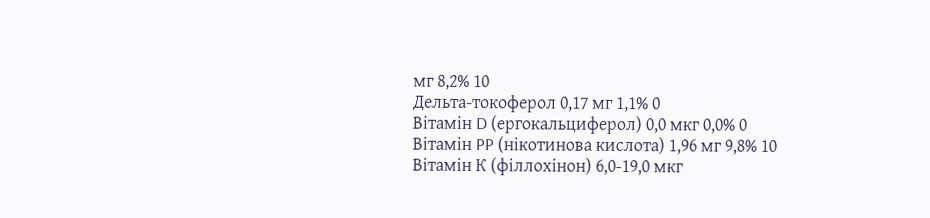мг 8,2% 10
Дельта-токоферол 0,17 мг 1,1% 0
Вітамін D (ергокальциферол) 0,0 мкг 0,0% 0
Вітамін PP (нікотинова кислота) 1,96 мг 9,8% 10
Вітамін К (філлохінон) 6,0-19,0 мкг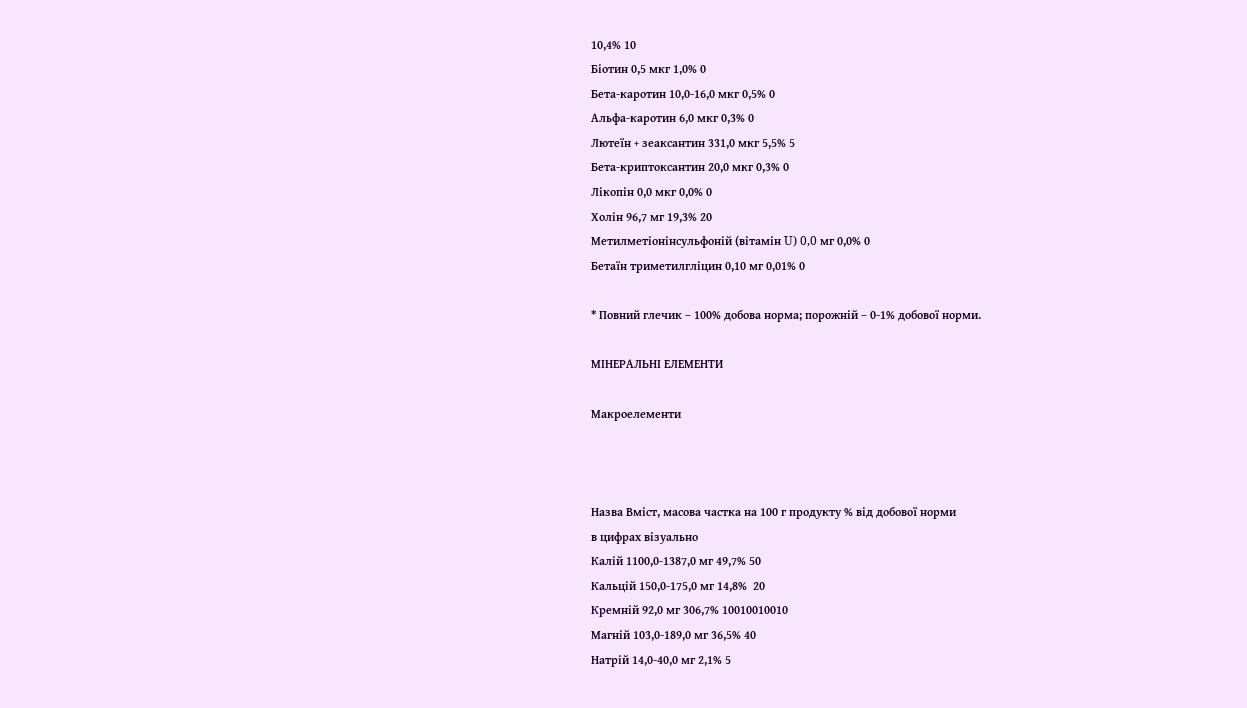10,4% 10
Біотин 0,5 мкг 1,0% 0
Бета-каротин 10,0-16,0 мкг 0,5% 0
Альфа-каротин 6,0 мкг 0,3% 0
Лютеїн + зеаксантин 331,0 мкг 5,5% 5
Бета-криптоксантин 20,0 мкг 0,3% 0
Лікопін 0,0 мкг 0,0% 0
Холін 96,7 мг 19,3% 20
Метилметіонінсульфоній (вітамін U) 0,0 мг 0,0% 0
Бетаїн триметилгліцин 0,10 мг 0,01% 0

* Повний глечик – 100% добова норма; порожній – 0-1% добової норми.

МІНЕРАЛЬНІ ЕЛЕМЕНТИ

Макроелементи



Назва Вміст, масова частка на 100 г продукту % від добової норми
в цифрах візуально
Калій 1100,0-1387,0 мг 49,7% 50
Кальцій 150,0-175,0 мг 14,8%  20
Кремній 92,0 мг 306,7% 10010010010
Магній 103,0-189,0 мг 36,5% 40
Натрій 14,0-40,0 мг 2,1% 5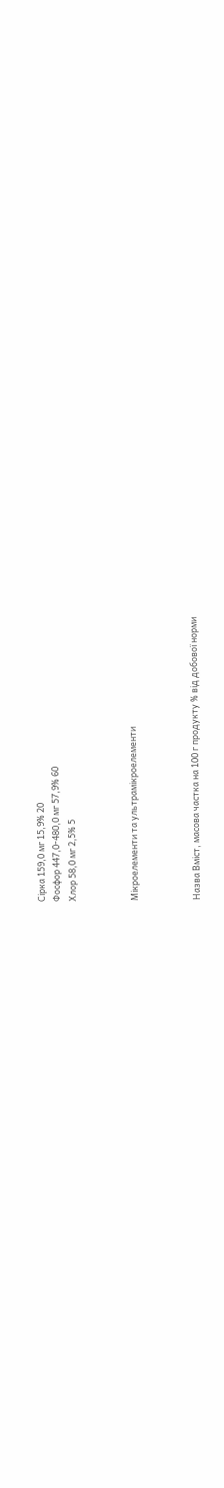Сірка 159,0 мг 15,9% 20
Фосфор 447,0-480,0 мг 57,9% 60
Хлор 58,0 мг 2,5% 5



Мікроелементи та ультрамікроелементи



Назва Вміст, масова частка на 100 г продукту % від добової норми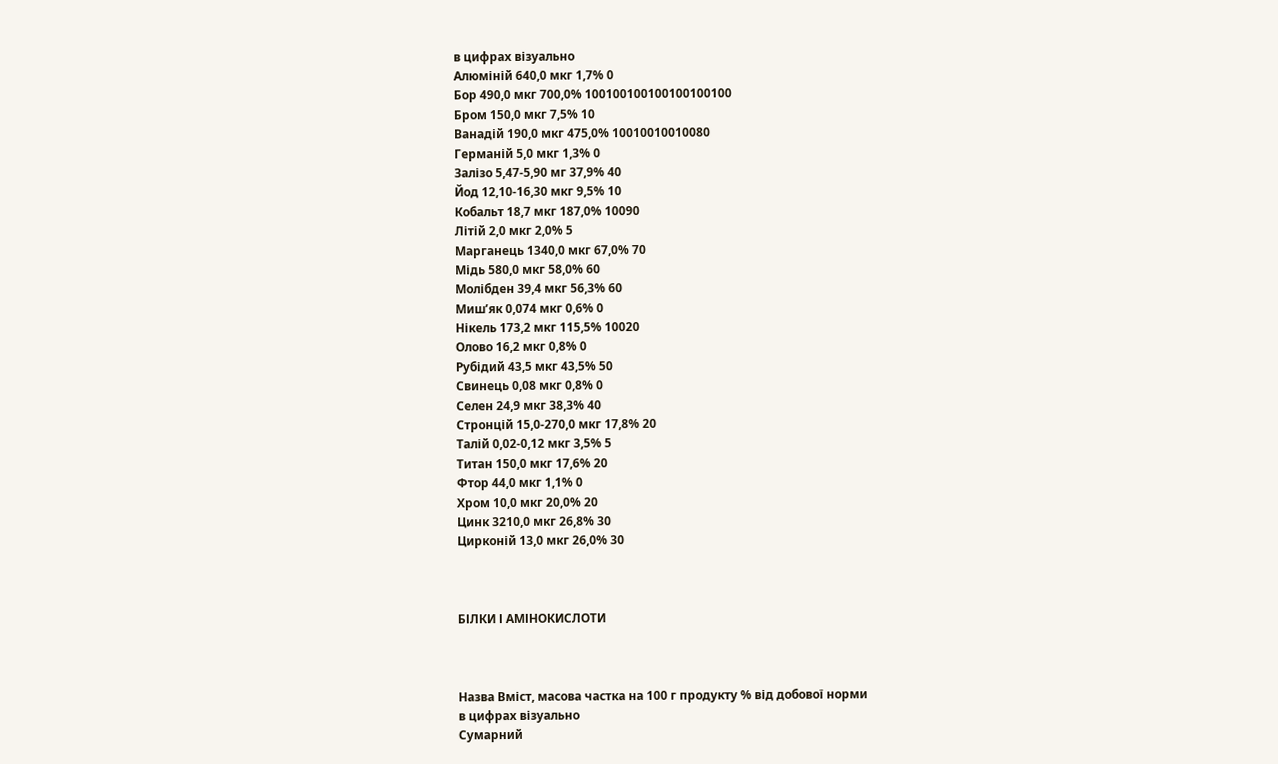в цифрах візуально
Алюміній 640,0 мкг 1,7% 0
Бор 490,0 мкг 700,0% 100100100100100100100
Бром 150,0 мкг 7,5% 10
Ванадій 190,0 мкг 475,0% 10010010010080
Германій 5,0 мкг 1,3% 0
Залізо 5,47-5,90 мг 37,9% 40
Йод 12,10-16,30 мкг 9,5% 10
Кобальт 18,7 мкг 187,0% 10090
Літій 2,0 мкг 2,0% 5
Марганець 1340,0 мкг 67,0% 70
Мідь 580,0 мкг 58,0% 60
Молібден 39,4 мкг 56,3% 60
Миш’як 0,074 мкг 0,6% 0
Нікель 173,2 мкг 115,5% 10020
Олово 16,2 мкг 0,8% 0
Рубідий 43,5 мкг 43,5% 50
Свинець 0,08 мкг 0,8% 0
Селен 24,9 мкг 38,3% 40
Стронцій 15,0-270,0 мкг 17,8% 20
Талій 0,02-0,12 мкг 3,5% 5
Титан 150,0 мкг 17,6% 20
Фтор 44,0 мкг 1,1% 0
Хром 10,0 мкг 20,0% 20
Цинк 3210,0 мкг 26,8% 30
Цирконій 13,0 мкг 26,0% 30



БІЛКИ І АМІНОКИСЛОТИ



Назва Вміст, масова частка на 100 г продукту % від добової норми
в цифрах візуально
Сумарний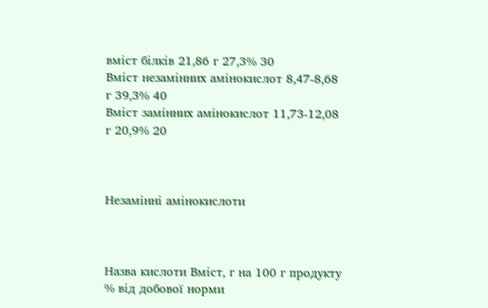вміст білків 21,86 г 27,3% 30
Вміст незамінних амінокислот 8,47-8,68 г 39,3% 40
Вміст замінних амінокислот 11,73-12,08 г 20,9% 20



Незамінні амінокислоти



Назва кислоти Вміст, г на 100 г продукту % від добової норми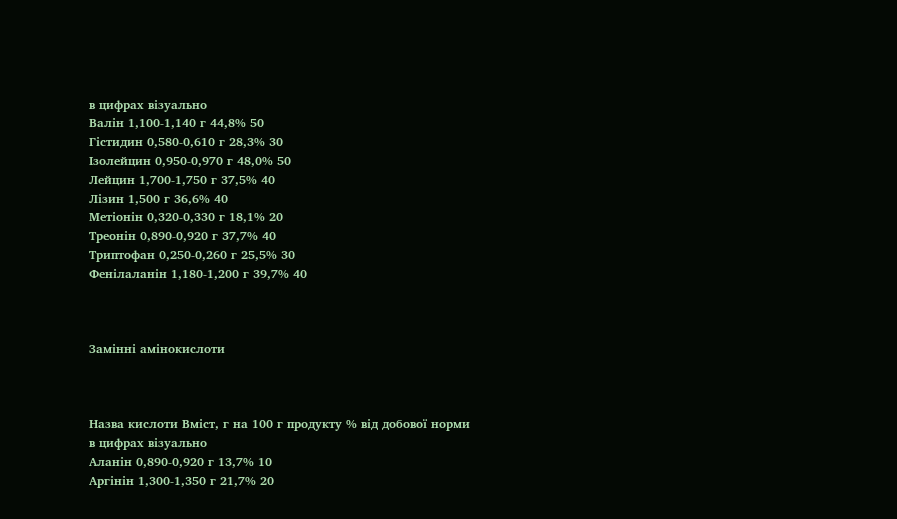в цифрах візуально
Валін 1,100-1,140 г 44,8% 50
Гістидин 0,580-0,610 г 28,3% 30
Ізолейцин 0,950-0,970 г 48,0% 50
Лейцин 1,700-1,750 г 37,5% 40
Лізин 1,500 г 36,6% 40
Метіонін 0,320-0,330 г 18,1% 20
Треонін 0,890-0,920 г 37,7% 40
Триптофан 0,250-0,260 г 25,5% 30
Фенілаланін 1,180-1,200 г 39,7% 40



Замінні амінокислоти



Назва кислоти Вміст, г на 100 г продукту % від добової норми
в цифрах візуально
Аланін 0,890-0,920 г 13,7% 10
Аргінін 1,300-1,350 г 21,7% 20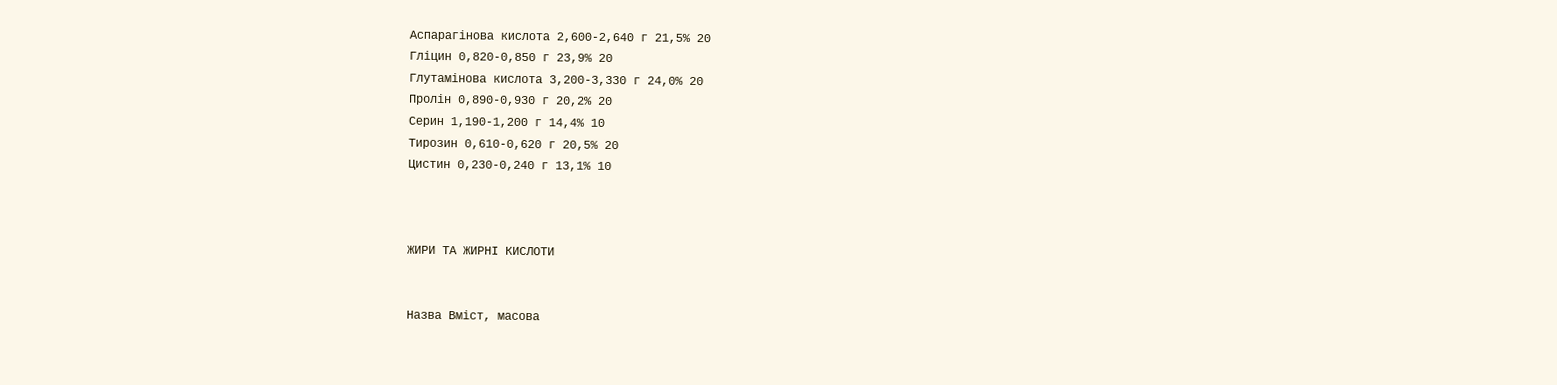Аспарагінова кислота 2,600-2,640 г 21,5% 20
Гліцин 0,820-0,850 г 23,9% 20
Глутамінова кислота 3,200-3,330 г 24,0% 20
Пролін 0,890-0,930 г 20,2% 20
Серин 1,190-1,200 г 14,4% 10
Тирозин 0,610-0,620 г 20,5% 20
Цистин 0,230-0,240 г 13,1% 10



ЖИРИ ТА ЖИРНІ КИСЛОТИ


Назва Вміст, масова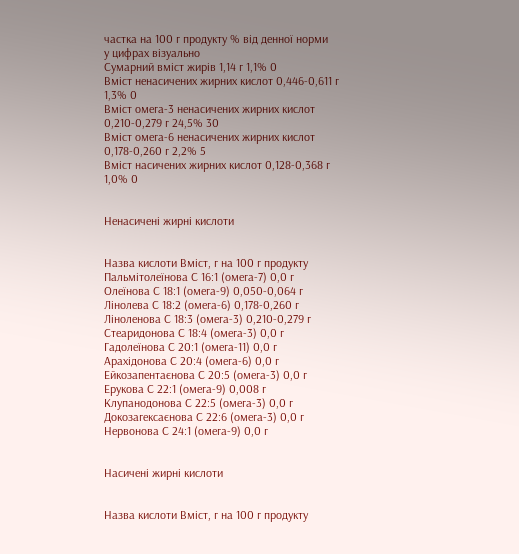частка на 100 г продукту % від денної норми
у цифрах візуально
Сумарний вміст жирів 1,14 г 1,1% 0
Вміст ненасичених жирних кислот 0,446-0,611 г 1,3% 0
Вміст омега-3 ненасичених жирних кислот 0,210-0,279 г 24,5% 30
Вміст омега-6 ненасичених жирних кислот 0,178-0,260 г 2,2% 5
Вміст насичених жирних кислот 0,128-0,368 г 1,0% 0


Ненасичені жирні кислоти


Назва кислоти Вміст, г на 100 г продукту
Пальмітолеїнова С 16:1 (омега-7) 0,0 г
Олеїнова С 18:1 (омега-9) 0,050-0,064 г
Лінолева С 18:2 (омега-6) 0,178-0,260 г
Ліноленова С 18:3 (омега-3) 0,210-0,279 г
Стеаридонова С 18:4 (омега-3) 0,0 г
Гадолеїнова С 20:1 (омега-11) 0,0 г
Арахідонова С 20:4 (омега-6) 0,0 г
Ейкозапентаєнова С 20:5 (омега-3) 0,0 г
Ерукова С 22:1 (омега-9) 0,008 г
Клупанодонова С 22:5 (омега-3) 0,0 г
Докозагексаєнова С 22:6 (омега-3) 0,0 г
Нервонова С 24:1 (омега-9) 0,0 г


Насичені жирні кислоти


Назва кислоти Вміст, г на 100 г продукту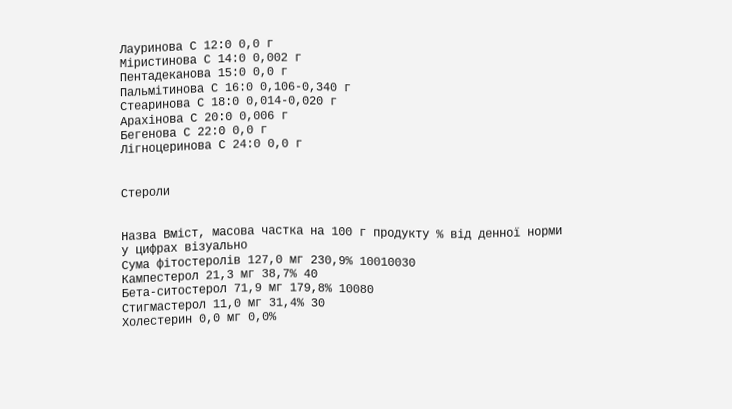Лауринова С 12:0 0,0 г
Міристинова С 14:0 0,002 г
Пентадеканова 15:0 0,0 г
Пальмітинова С 16:0 0,106-0,340 г
Стеаринова С 18:0 0,014-0,020 г
Арахінова С 20:0 0,006 г
Бегенова С 22:0 0,0 г
Лігноцеринова С 24:0 0,0 г


Стероли


Назва Вміст, масова частка на 100 г продукту % від денної норми
у цифрах візуально
Сума фітостеролів 127,0 мг 230,9% 10010030
Кампестерол 21,3 мг 38,7% 40
Бета-ситостерол 71,9 мг 179,8% 10080
Стигмастерол 11,0 мг 31,4% 30
Холестерин 0,0 мг 0,0%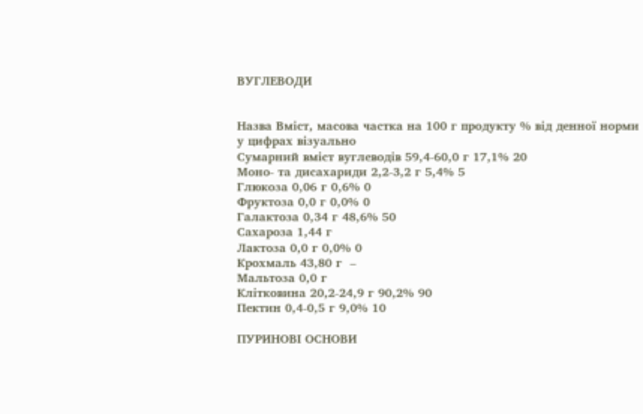ВУГЛЕВОДИ


Назва Вміст, масова частка на 100 г продукту % від денної норми
у цифрах візуально
Сумарний вміст вуглеводів 59,4-60,0 г 17,1% 20
Моно- та дисахариди 2,2-3,2 г 5,4% 5
Глюкоза 0,06 г 0,6% 0
Фруктоза 0,0 г 0,0% 0
Галактоза 0,34 г 48,6% 50
Сахароза 1,44 г
Лактоза 0,0 г 0,0% 0
Крохмаль 43,80 г  –
Мальтоза 0,0 г
Клітковина 20,2-24,9 г 90,2% 90
Пектин 0,4-0,5 г 9,0% 10

ПУРИНОВІ ОСНОВИ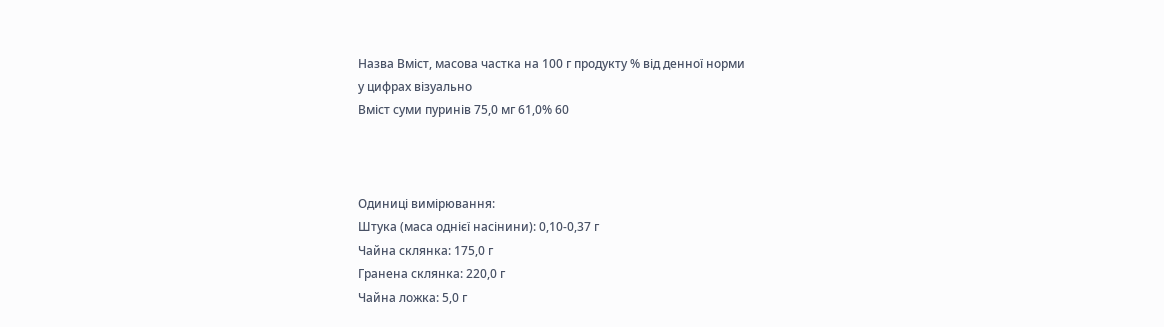Назва Вміст, масова частка на 100 г продукту % від денної норми
у цифрах візуально
Вміст суми пуринів 75,0 мг 61,0% 60



Одиниці вимірювання:
Штука (маса однієї насінини): 0,10-0,37 г
Чайна склянка: 175,0 г
Гранена склянка: 220,0 г
Чайна ложка: 5,0 г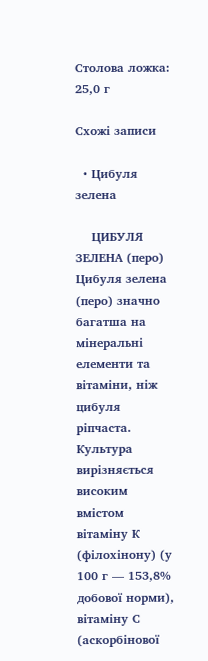Столова ложка: 25,0 г

Схожі записи

  • Цибуля зелена

    ЦИБУЛЯ ЗЕЛЕНА (перо)         Цибуля зелена (перо) значно багатша на мінеральні елементи та вітаміни, ніж цибуля ріпчаста.         Культура вирізняється високим вмістом вітаміну К (філохінону) (у 100 г — 153,8% добової норми), вітаміну С (аскорбінової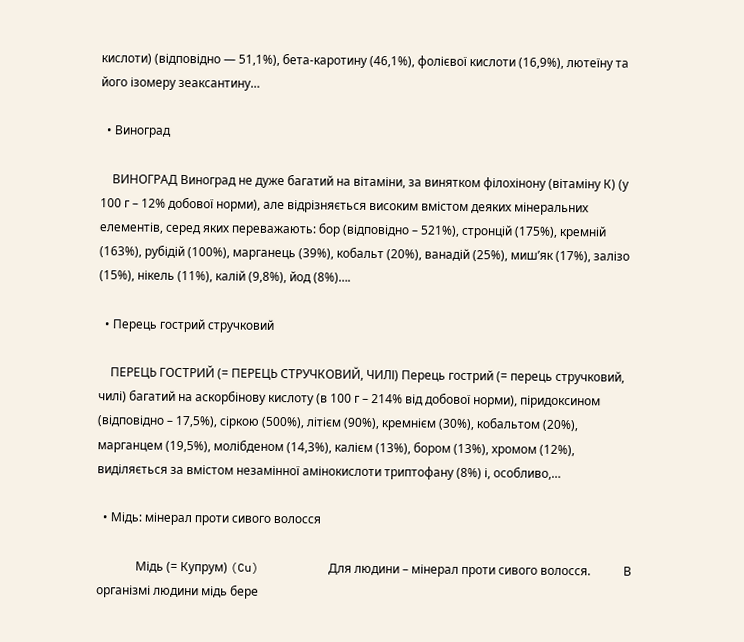кислоти) (відповідно — 51,1%), бета-каротину (46,1%), фолієвої кислоти (16,9%), лютеїну та його ізомеру зеаксантину…

  • Виноград

    ВИНОГРАД Виноград не дуже багатий на вітаміни, за винятком філохінону (вітаміну К) (у 100 г – 12% добової норми), але відрізняється високим вмістом деяких мінеральних елементів, серед яких переважають: бор (відповідно – 521%), стронцій (175%), кремній (163%), рубідій (100%), марганець (39%), кобальт (20%), ванадій (25%), миш’як (17%), залізо (15%), нікель (11%), калій (9,8%), йод (8%)….

  • Перець гострий стручковий

    ПЕРЕЦЬ ГОСТРИЙ (= ПЕРЕЦЬ СТРУЧКОВИЙ, ЧИЛІ) Перець гострий (= перець стручковий, чилі) багатий на аскорбінову кислоту (в 100 г – 214% від добової норми), піридоксином (відповідно – 17,5%), сіркою (500%), літієм (90%), кремнієм (30%), кобальтом (20%), марганцем (19,5%), молібденом (14,3%), калієм (13%), бором (13%), хромом (12%), виділяється за вмістом незамінної амінокислоти триптофану (8%) і, особливо,…

  • Мідь: мінерал проти сивого волосся

             Мідь (= Купрум) (Cu)          Для людини – мінерал проти сивого волосся.           В організмі людини мідь бере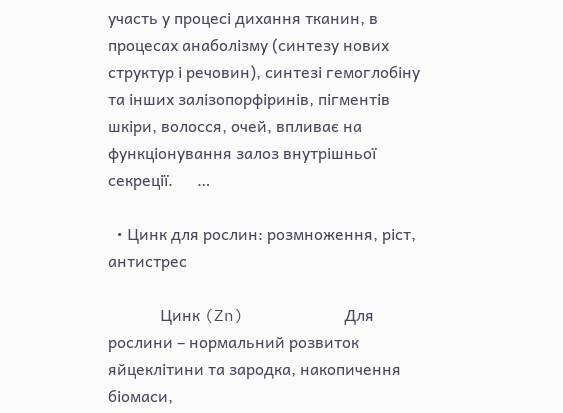участь у процесі дихання тканин, в процесах анаболізму (синтезу нових структур і речовин), синтезі гемоглобіну та інших залізопорфіринів, пігментів шкіри, волосся, очей, впливає на функціонування залоз внутрішньої секреції.      …

  • Цинк для рослин: розмноження, ріст, антистрес

             Цинк (Zn)          Для рослини – нормальний розвиток яйцеклітини та зародка, накопичення біомаси,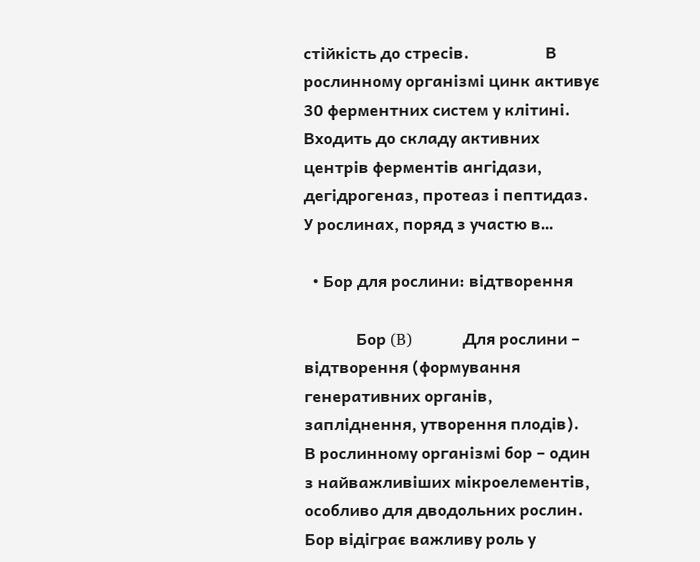стійкість до стресів.                   В рослинному організмі цинк активує 30 ферментних систем у клітині. Входить до складу активних центрів ферментів ангідази, дегідрогеназ, протеаз і пептидаз. У рослинах, поряд з участю в…

  • Бор для рослини: відтворення

             Бор (B)          Для рослини – відтворення (формування генеративних органів, запліднення, утворення плодів).               В рослинному організмі бор – один з найважливіших мікроелементів, особливо для дводольних рослин.      Бор відіграє важливу роль у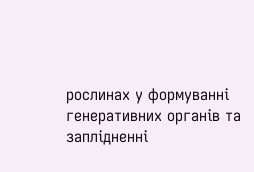рослинах у формуванні генеративних органів та заплідненні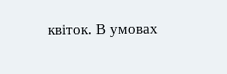квіток. В умовах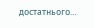достатнього…